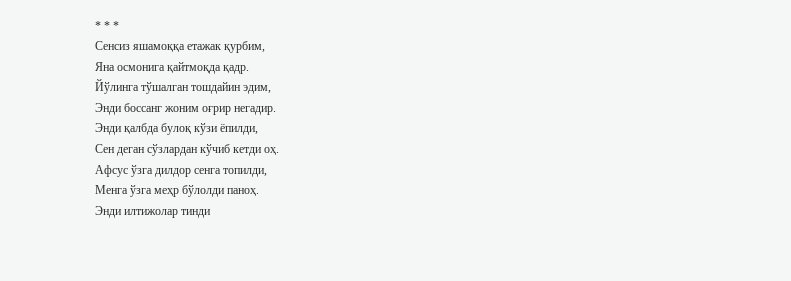* * *
Сенсиз яшамоққа етажак қурбим,
Яна осмонига қайтмоқда қадр.
Йўлинга тўшалган тошдайин эдим,
Энди боссанг жоним оғрир негадир.
Энди қалбда булоқ кўзи ёпилди,
Сен деган сўзлардан кўчиб кетди оҳ.
Афсус ўзга дилдор сенга топилди,
Менга ўзга меҳр бўлолди паноҳ.
Энди илтижолар тинди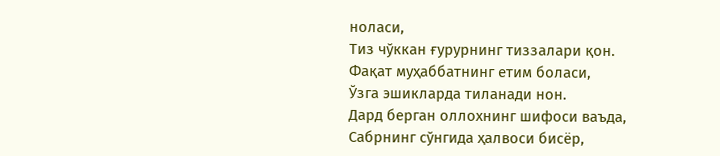ноласи,
Тиз чўккан ғурурнинг тиззалари қон.
Фақат муҳаббатнинг етим боласи,
Ўзга эшикларда тиланади нон.
Дард берган оллохнинг шифоси ваъда,
Сабрнинг сўнгида ҳалвоси бисёр,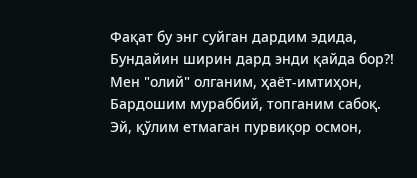Фақат бу энг суйган дардим эдида,
Бундайин ширин дард энди қайда бор?!
Мен "олий" олганим, ҳаёт-имтиҳон,
Бардошим мураббий, топганим сабоқ.
Эй, қўлим етмаган пурвиқор осмон,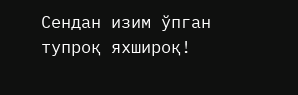Сендан изим ўпган тупроқ яхшироқ!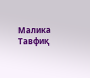Малика Тавфиқ